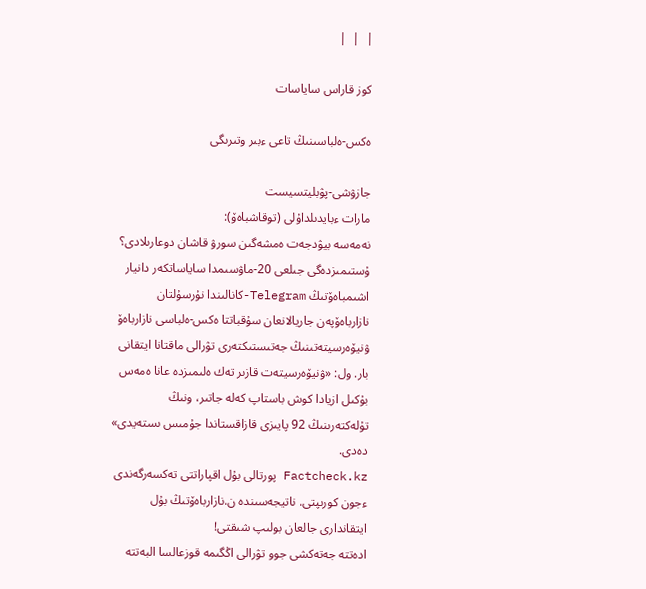|  |  |

كوز قاراس ساياسات

ەكس-ەلباسىنىڭ تاعى ءبىر وتىرىگى

جازۋشى-پۋبليتسيست
مارات ءبايدىلداۇلى (توقاشباەۆ):
نەمەسە بيۋدجەت ەمشەگىن سورۋ قاشان دوعارىلادى؟
ۇستىمىزدەگى جىلعى 20-ماۋسىمدا ساياساتكەر دانيار اشىمباەۆتىڭ Telegram-كانالىندا نۇرسۇلتان نازارباەۆپەن جاريالانعان سۇقباتتا ەكس-ەلباسى نازارباەۆ ۋنيۆەرسيتەتىنىڭ جەتىستىكتەرى تۋرالى ماقتانا ايتقانى بار. ول: «ۋنيۆەرسيتەت قازىر تەك ەلىمىزدە عانا ەمەس بۇكىل ازيادا كوش باستاپ كەلە جاتىر، ونىڭ تۇلەكتەرىنىڭ 92 پايىزى قازاقستاندا جۇمىس ىستەيدى» دەدى.
Factcheck.kz پورتالى بۇل اقپاراتتى تەكسەرگەندى ءجون كورىپتى. ناتيجەسىندە ن.نازارباەۆتىڭ بۇل ايتقاندارى جالعان بولىپ شىقتى!
ادەتتە جەتەكشى جوو تۋرالى اڭگىمە قوزعالسا البەتتە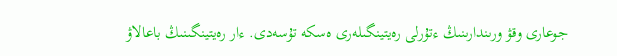جوعارى وقۋ ورىندارىنىڭ ءتۇرلى رەيتينگىلەرى ەسكە تۇسەدى. ءار رەيتينگىنىڭ باعالاۋ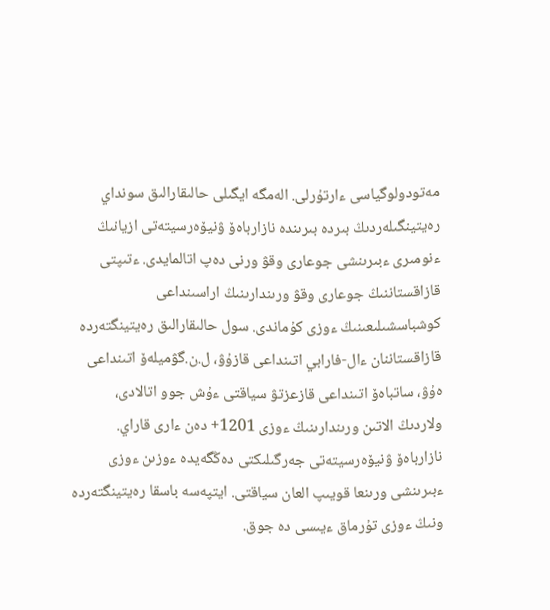مەتودولوگياسى ءارتۇرلى. الەمگە ايگىلى حالىقارالىق سونداي رەيتينگىلەردىڭ بىردە بىرىندە نازارباەۆ ۋنيۆەرسيتەتى ازيانىڭ ءنومىرى ءبىرىنشى جوعارى وقۋ ورنى دەپ اتالمايدى. ءتىپتى قازاقستاننىڭ جوعارى وقۋ ورىندارىنىڭ اراسىنداعى كوشباسشىلىعىنىڭ ءوزى كۇماندى. سول حالىقارالىق رەيتينگتەردە قازاقستاننان ءال-فارابي اتىنداعى قازۇۋ، ل.ن.گۋميلەۆ اتىنداعى ەۇۋ، ساتباەۆ اتىنداعى قازعزتۋ سياقتى ءۇش جوو اتالادى، ولاردىڭ الاتىن ورىندارىنىڭ ءوزى 1201+ دەن ءارى قاراي.
نازارباەۆ ۋنيۆەرسيتەتى جەرگىلىكتى دەڭگەيدە ءوزىن ءوزى ءبىرىنشى ورىنعا قويىپ العان سياقتى. ايتپەسە باسقا رەيتينگتەردە ونىڭ ءوزى تۇرماق ءيىسى دە جوق.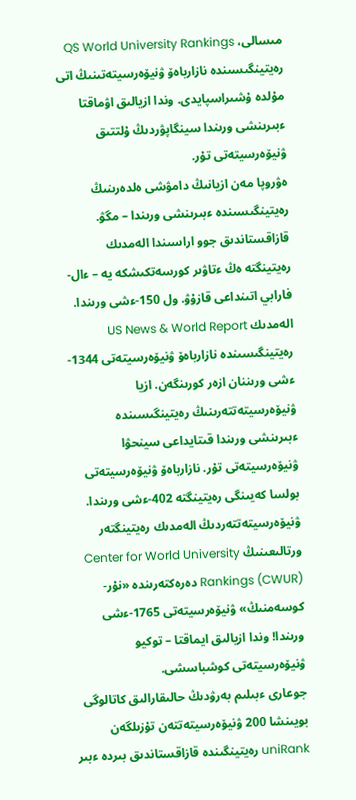مىسالى، QS World University Rankings رەيتينگىسىندە نازارباەۆ ۋنيۆەرسيتەتىنىڭ اتى مۇلدە ۇشىراسپايدى. وندا ازيالىق اۋماقتا ءبىرىنشى ورىندا سينگاپۋردىڭ ۇلتتىق ۋنيۆەرسيتەتى تۇر.
ەۋروپا مەن ازيانىڭ دامۋشى ەلدەرىنىڭ رەيتينگىسىندە ءبىرىنشى ورىندا – مگۋ. قازاقستاندىق جوو اراسىندا الەمدىك رەيتينگتە ەڭ ءتاۋىر كورسەتكىشكە يە – ءال-فارابي اتىنداعى قازۇۋ. ول 150-ءشى ورىندا.
الەمدىك US News & World Report رەيتينگىسىندە نازارباەۆ ۋنيۆەرسيتەتى 1344-ءشى ورىننان ازەر كورىنگەن. ازيا ۋنيۆەرسيتەتتەرىنىڭ رەيتينگىسىندە ءبىرىنشى ورىندا قىتايداعى سينحۋا ۋنيۆەرسيتەتى تۇر. نازارباەۆ ۋنيۆەرسيتەتى بولسا كەيىنگى رەيتينگتە 402-ءشى ورىندا.
ۋنيۆەرسيتەتتەردىڭ الەمدىك رەيتينگتەر ورتالىعىنىڭ Center for World University Rankings (CWUR) دەرەكتەرىندە «نۇر-كوسەمنىڭ» ۋنيۆەرسيتەتى 1765-ءشى ورىندا! وندا ازيالىق ايماقتا – توكيو ۋنيۆەرسيتەتى كوشباسشى.
جوعارى ءبىلىم بەرۋدىڭ حالىقارالىق كاتالوگى بويىنشا 200 ۋنيۆەرسيتەتتەن تۇزىلگەن uniRank رەيتينگىندە قازاقستاندىق بىردە ءبىر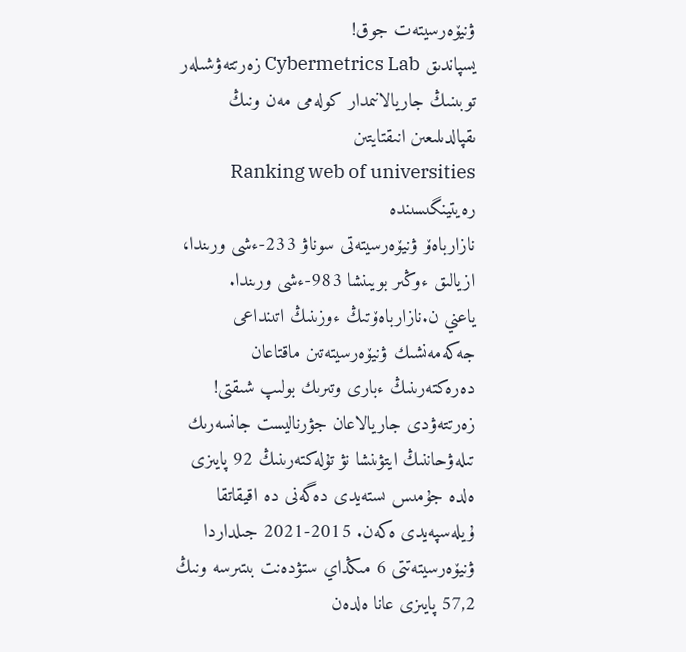ۋنيۆەرسيتەت جوق!
يسپاندىق Cybermetrics Lab زەرتتەۋشىلەر توبىنىڭ جاريالانىمدار كولەمى مەن ونىڭ ىقپالدىلىعىن انىقتايتىن
Ranking web of universities رەيتينگىسىندە
نازارباەۆ ۋنيۆەرسيتەتى سوناۋ 233-ءشى ورىندا، ازيالىق ءوڭىر بويىنشا 983-ءشى ورىندا.
ياعني ن.نازارباەۆتىڭ ءوزىنىڭ اتىنداعى جەكەمەنشىك ۋنيۆەرسيتەتىن ماقتاعان دەرەكتەرىنىڭ ءبارى وتىرىك بولىپ شىقتى!
زەرتتەۋدى جاريالاعان جۋرناليست جانسەرىك تىلەۋحاننىڭ ايتۋىنشا نۋ تۇلەكتەرىنىڭ 92 پايىزى ەلدە جۇمىس ىستەيدى دەگەنى دە اقيقاتقا ۇيلەسپەيدى ەكەن. 2015-2021 جىلداردا ۋنيۆەرسيتەتتى 6 مىڭداي ستۋدەنت بىتىرسە ونىڭ 57,2 پايىزى عانا ەلدەن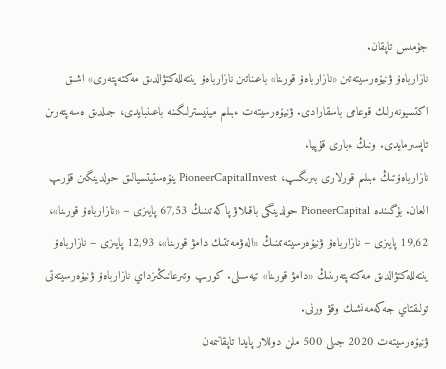جۇمىس تاپقان.
نازارباەۆ ۋنيۆەرسيتەتىن «نازارباەۆ قورىنا» باعىناتىن نازارباەۆ ينتەللەكتۋالدىق مەكتەپتەرى» اشىق اكتسيونەرلىك قوعامى باسقارادى. ۋنيۆەرسيتەت ءبىلىم مينيسترلىگىنە باعىنبايدى، جىلدىق ەسەپتەرىن تاپسىرمايدى. ونىڭ ءبارى قۇپيا.
نازارباەۆتىڭ ءبىلىم قورلارى بىرىگىپ، PioneerCapitalInvest ينۆەستيتسيالىق حولدينگىن قۇرىپ العان. بۇگىندە PioneerCapital حولدينگى باقىلاۋ پاكەتىنىڭ 67,53 پايىزى – «نازارباەۆ قورىنا»، 19,62 پايىزى – نازارباەۆ ۋنيۆەرسيتەتىنىڭ «الەۋمەتتىك دامۋ قورىنا»، 12,93 پايىزى – نازارباەۆ ينتەللەكتۋالدىق مەكتەپتەرىنىڭ «دامۋ قورىنا» تيەسىلى. كورىپ وتىرعانىڭىزداي نازارباەۆ ۋنيۆەرسيتەتى تولىقتاي جەكەمەنشىك وقۋ ورنى.
ۋنيۆەرسيتەت 2020 جىلى 500 ملن دوللار پايدا تاپقانىمەن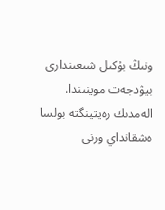ونىڭ بۇكىل شىعىندارى بيۋدجەت موينىندا. الەمدىك رەيتينگتە بولسا ەشقانداي ورنى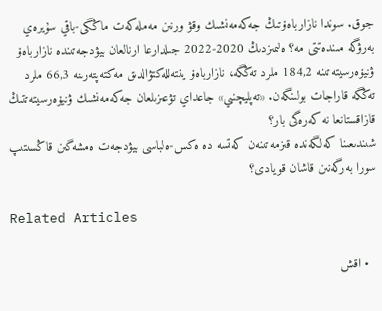جوق. سوندا نازارباەۆتىڭ جەكەمەنشىك وقۋ ورنىن مەملەكەت ماڭگى-باقي سۇيرەي بەرۋگە مىندەتتى مە؟ ەلىمىزدىڭ 2020-2022 جىلدارعا ارنالعان بيۋدجەتىندە نازارباەۆ ۋنيۆەرسيتەتىنە 184,2 ملرد تەڭگە، نازارباەۆ ينتەللەكتۋالدىق مەكتەپتەرىنە 66,3 ملرد تەڭگە قاراجات بولىنگەن. «تەپليچنىي» جاعداي تۋعىزىلعان جەكەمەنشىك ۋنيۆەرسيتەتتىڭ قازاقستانعا نە كەرەگى بار؟
شىندىعىنا كەلگەندە قىزمەتىنەن كەتسە دە ەكس-ەلباسى بيۋدجەت ەمشەگىن قاڭسىتىپ سورا بەرگەنىن قاشان قويادى؟

Related Articles

  • اقش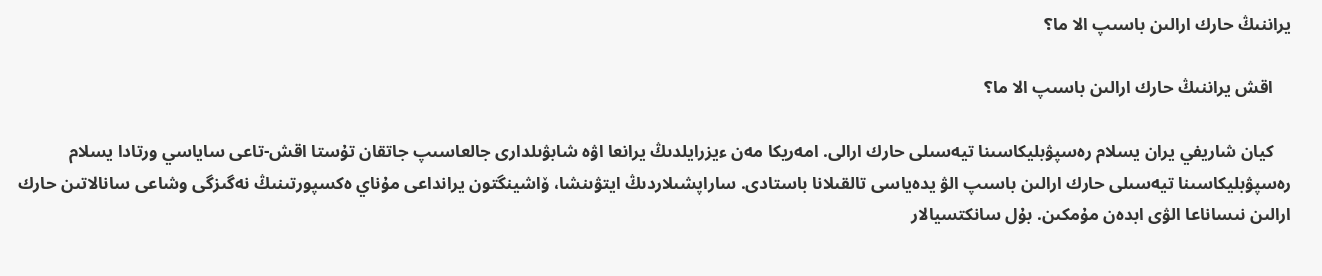يراننىڭ حارك ارالىن باسىپ الا ما؟

    اقش يراننىڭ حارك ارالىن باسىپ الا ما؟

    كيان شاريفي يران يسلام رەسپۋبليكاسىنا تيەسىلى حارك ارالى. امەريكا مەن ءيزرايلدىڭ يرانعا اۋە شابۋىلدارى جالعاسىپ جاتقان تۇستا اقش-تاعى ساياسي ورتادا يسلام رەسپۋبليكاسىنا تيەسىلى حارك ارالىن باسىپ الۋ يدەياسى تالقىلانا باستادى. ساراپشىلاردىڭ ايتۋىنشا، ۆاشينگتون يرانداعى مۇناي ەكسپورتىنىڭ نەگىزگى وشاعى سانالاتىن حارك ارالىن نىساناعا الۋى ابدەن مۇمكىن. بۇل سانكتسيالار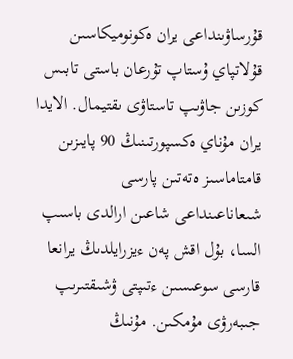قۇرساۋىنداعى يران ەكونوميكاسىن قۇلاتپاي ۇستاپ تۇرعان باستى تابىس كوزىن جاۋىپ تاستاۋى ىقتيمال. الايدا يران مۇناي ەكسپورتىنىڭ 90 پايىزىن قامتاماسىز ەتەتىن پارسى شىعاناعىنداعى شاعىن ارالدى باسىپ السا، بۇل اقش پەن ءيزرايلدىڭ يرانعا قارسى سوعىسىن ءتىپتى ۋشىقتىرىپ جىبەرۋى مۇمكىن. مۇنىڭ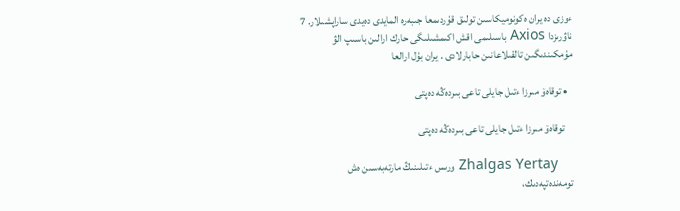ءوزى دە يران ەكونوميكاسىن تولىق قۇردىمعا جىبەرە المايدى دەيدى ساراپشىلار. 7 ناۋرىزدا Axios باسىلىمى اقش اكىمشىلىگى حارك ارالىن باسىپ الۋ مۇمكىندىگىن تالقىلاعانىن حابارلادى . يران بۇل ارالعا

  • توقاەۆ مىرزا ءتىل جايلى تاعى بىردەڭە دەپتى

    توقاەۆ مىرزا ءتىل جايلى تاعى بىردەڭە دەپتى

    Zhalgas Yertay ورىس ءتىلىنىڭ مارتەبەسىن ەش تومەندەتپەدىك،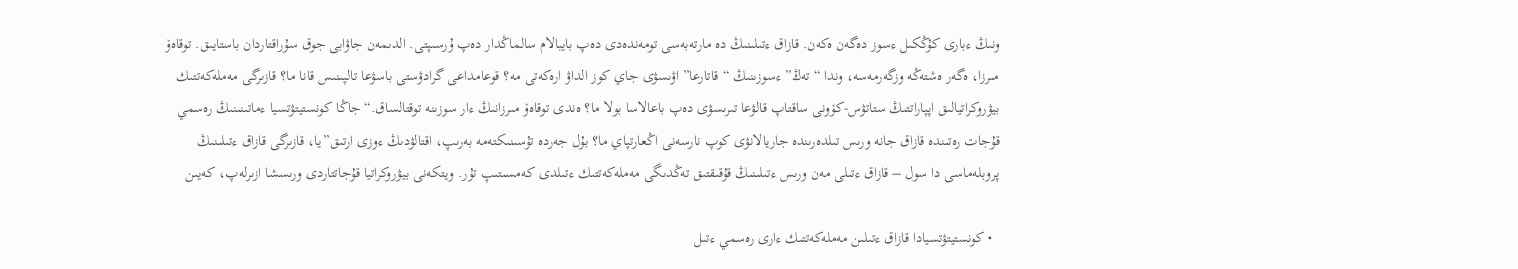ونىڭ ءبارى كۇڭكىل ءسوز دەگەن ەكەن. قازاق ءتىلىنىڭ دە مارتەبەسى تومەندەدى دەپ بايبالام سالماڭدار دەپ ۇرسىپتى. الدىمەن جاۋابى جوق سۇراقتاردان باستايىق. توقاەۆ مىرزا، ەگەر ەشتەڭە وزگەرمەسە، وندا “تەڭ” ءسوزىنىڭ “قاتارعا” اۋىسۋى جاي كوز الداۋ ارەكەتى مە؟ قوعامداعى گرادۋستى باسۋعا تالپىنىس قانا ما؟ قازىرگى مەملەكەتتىك بيۋروكراتيالىق اپپاراتتىڭ ستاتۋس-كۆونى ساقتاپ قالۋعا تىرىسۋى دەپ باعالاسا بولا ما؟ ەندى توقاەۆ مىرزانىڭ ءار سوزىنە توقتالساق.“جاڭا كونستيتۋتسيا ءماتىنىنىڭ رەسمي قۇجات رەتىندە قازاق جانە ورىس تىلدەرىندە جاريالانۋى كوپ نارسەنى اڭعارتپاي ما؟ بۇل جەردە تۇسىنىكتەمە بەرىپ، اقتالۋدىڭ ءوزى ارتىق”يا، قازىرگى قازاق ءتىلىنىڭ پروبلەماسى دا سول – قازاق ءتىلى مەن ورىس ءتىلىنىڭ قۇقىقتىق تەڭدىگى مەملەكەتتىك ءتىلدى كەمسىتىپ تۇر. ويتكەنى بيۋروكراتيا قۇجاتتاردى ورىسشا ازىرلەپ، كەيىن

  • كونستيتۋتسيادا قازاق ءتىلىن مەملەكەتتىك ءارى رەسمي ءتىل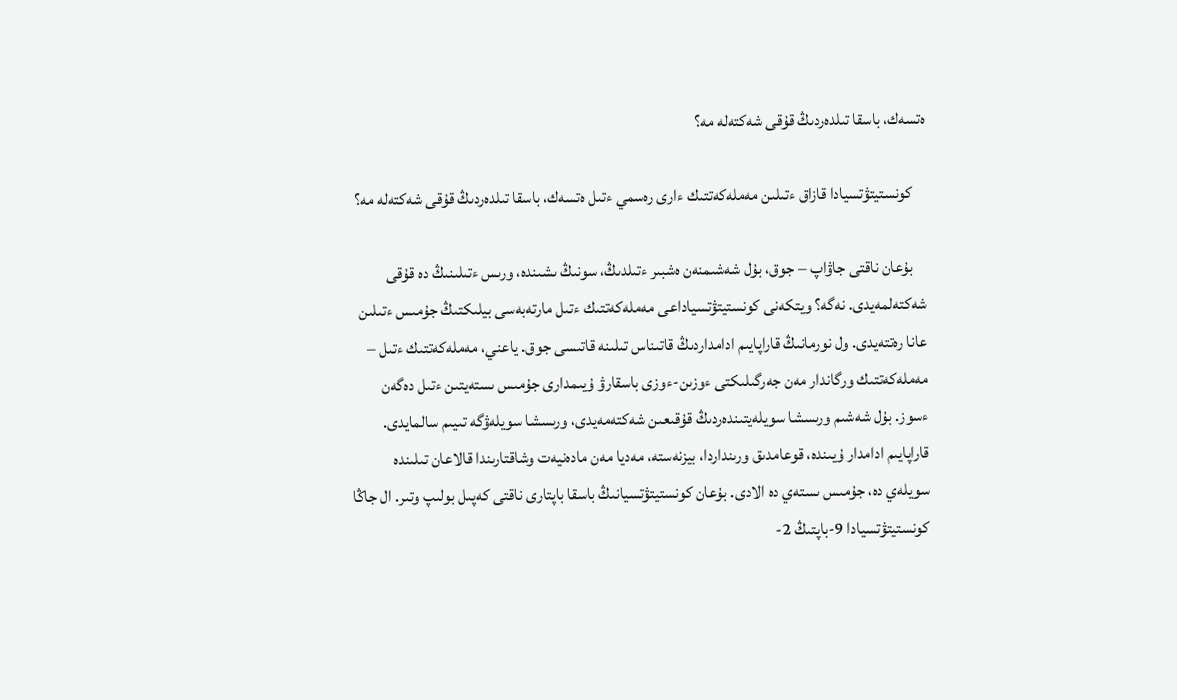ەتسەك، باسقا تىلدەردىڭ قۇقى شەكتەلە مە؟

    كونستيتۋتسيادا قازاق ءتىلىن مەملەكەتتىك ءارى رەسمي ءتىل ەتسەك، باسقا تىلدەردىڭ قۇقى شەكتەلە مە؟

    بۇعان ناقتى جاۋاپ – جوق، بۇل شەشىمنەن ەشبىر ءتىلدىڭ، سونىڭ ىشىندە، ورىس ءتىلىنىڭ دە قۇقى شەكتەلمەيدى. نەگە؟ ويتكەنى كونستيتۋتسياداعى مەملەكەتتىك ءتىل مارتەبەسى بيلىكتىڭ جۇمىس ءتىلىن عانا رەتتەيدى. ول نورمانىڭ قاراپايىم ادامداردىڭ قاتىناس تىلىنە قاتىسى جوق. ياعني، مەملەكەتتىك ءتىل – مەملەكەتتىك ورگاندار مەن جەرگىلىكتى ءوزىن-ءوزى باسقارۋ ۇيىمدارى جۇمىس ىستەيتىن ءتىل دەگەن ءسوز. بۇل شەشىم ورىسشا سويلەيتىندەردىڭ قۇقىعىن شەكتەمەيدى، ورىسشا سويلەۋگە تىيىم سالمايدى. قاراپايىم ادامدار ۇيىندە، قوعامدىق ورىنداردا، بيزنەستە، مەديا مەن مادەنيەت وشاقتارىندا قالاعان تىلىندە سويلەي دە، جۇمىس ىستەي دە الادى. بۇعان كونستيتۋتسيانىڭ باسقا باپتارى ناقتى كەپىل بولىپ وتىر. ال جاڭا كونستيتۋتسيادا 9-باپتىڭ 2-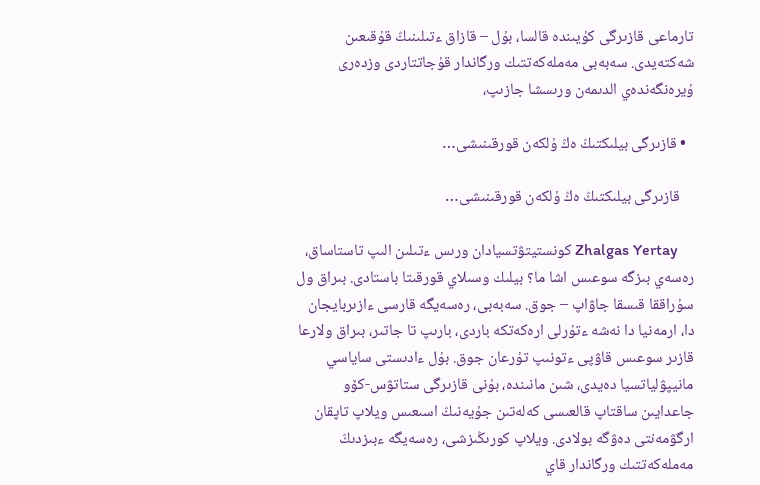تارماعى قازىرگى كۇيىندە قالسا، بۇل – قازاق ءتىلىنىڭ قۇقىعىن شەكتەيدى. سەبەبى مەملەكەتتىك ورگاندار قۇجاتتاردى وزدەرى ۇيرەنگەندەي الدىمەن ورىسشا جازىپ،

  • قازىرگى بيلىكتىڭ ەڭ ۇلكەن قورقىنىشى…

    قازىرگى بيلىكتىڭ ەڭ ۇلكەن قورقىنىشى…

    Zhalgas Yertay كونستيتۋتسيادان ورىس ءتىلىن الىپ تاستاساق، رەسەي بىزگە سوعىس اشا ما؟ بيلىك وسىلاي قورقىتا باستادى. بىراق ول سۇراققا قىسقا جاۋاپ – جوق. سەبەبى، رەسەيگە قارسى ءازىربايجان دا، ارمەنيا دا نەشە ءتۇرلى ارەكەتكە باردى، بارىپ تا جاتىر، بىراق ولارعا قازىر سوعىس قاۋپى ءتونىپ تۇرعان جوق. بۇل ءادىستى ساياسي مانيپۋلياتسيا دەيدى، شىن مانىندە، بۇنى قازىرگى ستاتۋس-كۆو جاعدايىن ساقتاپ قالعىسى كەلەتىن جۇيەنىڭ اسىعىس ويلاپ تاپقان ارگۋمەنتى دەۋگە بولادى. ويلاپ كورىڭىزشى، رەسەيگە ءبىزدىڭ مەملەكەتتىك ورگاندار قاي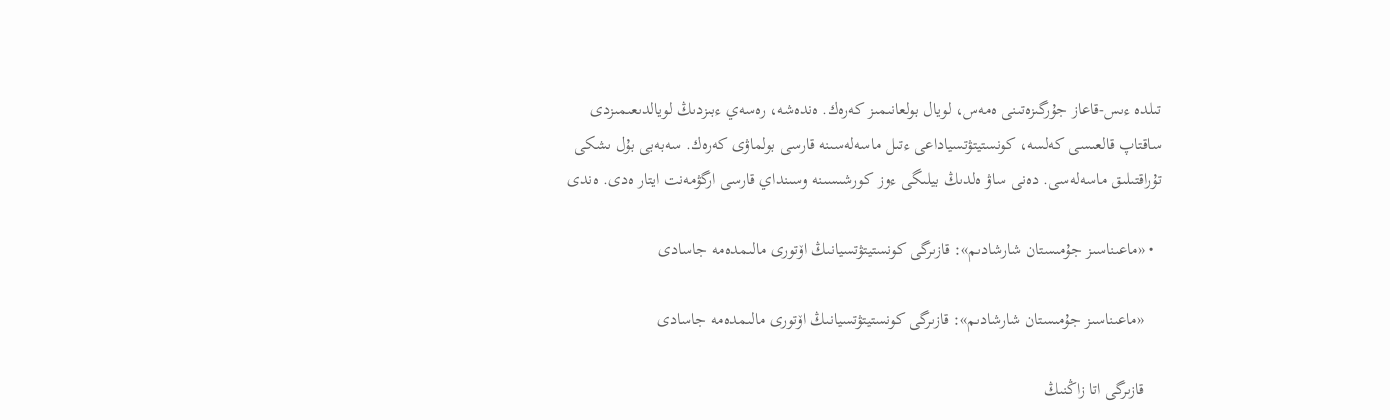تىلدە ءىس-قاعاز جۇرگىزەتىنى ەمەس، لويال بولعانىمىز كەرەك. ەندەشە، رەسەي ءبىزدىڭ لويالدىعىمىزدى ساقتاپ قالعىسى كەلسە، كونستيتۋتسياداعى ءتىل ماسەلەسىنە قارسى بولماۋى كەرەك. سەبەبى بۇل ىشكى تۇراقتىلىق ماسەلەسى. دەنى ساۋ ەلدىڭ بيلىگى ءوز كورشىسىنە وسىنداي قارسى ارگۋمەنت ايتار ەدى. ەندى

  • «ماعىناسىز جۇمىستان شارشادىم»: قازىرگى كونستيتۋتسيانىڭ اۆتورى مالىمدەمە جاسادى

    «ماعىناسىز جۇمىستان شارشادىم»: قازىرگى كونستيتۋتسيانىڭ اۆتورى مالىمدەمە جاسادى

    قازىرگى اتا زاڭنىڭ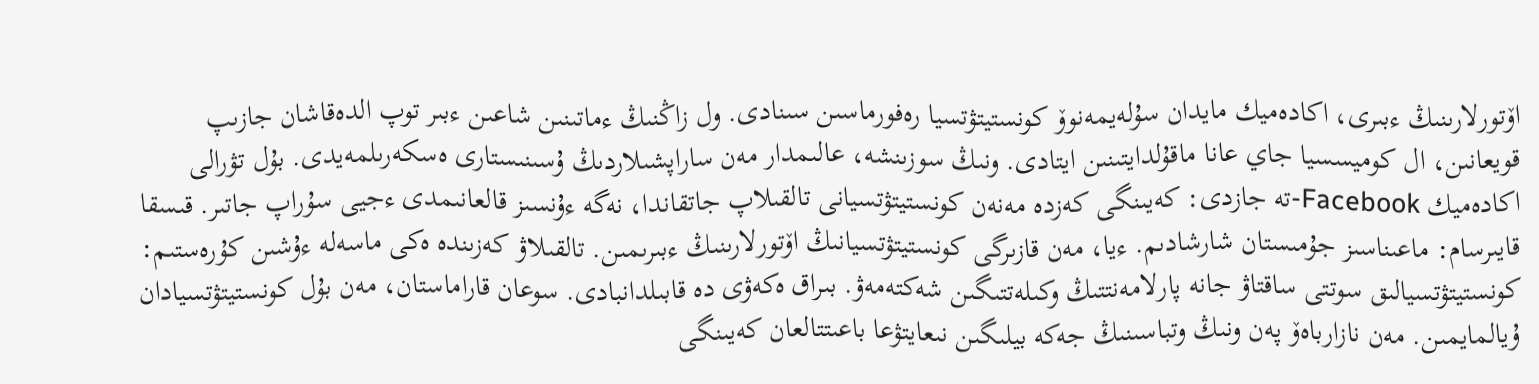اۆتورلارىنىڭ ءبىرى، اكادەميك مايدان سۇلەيمەنوۆ كونستيتۋتسيا رەفورماسىن سىنادى. ول زاڭنىڭ ءماتىنىن شاعىن ءبىر توپ الدەقاشان جازىپ قويعانىن، ال كوميسسيا جاي عانا ماقۇلدايتىنىن ايتادى. ونىڭ سوزىنشە، عالىمدار مەن ساراپشىلاردىڭ ۇسىنىستارى ەسكەرىلمەيدى. بۇل تۋرالى اكادەميك Facebook-تە جازدى: كەيىنگى كەزدە مەنەن كونستيتۋتسيانى تالقىلاپ جاتقاندا، نەگە ءۇنسىز قالعانىمدى ءجيى سۇراپ جاتىر. قىسقا قايىرسام: ماعىناسىز جۇمىستان شارشادىم. ءيا، مەن قازىرگى كونستيتۋتسيانىڭ اۆتورلارىنىڭ ءبىرىمىن. تالقىلاۋ كەزىندە ەكى ماسەلە ءۇشىن كۇرەستىم: كونستيتۋتسيالىق سوتتى ساقتاۋ جانە پارلامەنتتىڭ وكىلەتتىگىن شەكتەمەۋ. بىراق ەكەۋى دە قابىلدانبادى. سوعان قاراماستان، مەن بۇل كونستيتۋتسيادان ۇيالمايمىن. مەن نازارباەۆ پەن ونىڭ وتباسىنىڭ جەكە بيلىگىن نىعايتۋعا باعىتتالعان كەيىنگى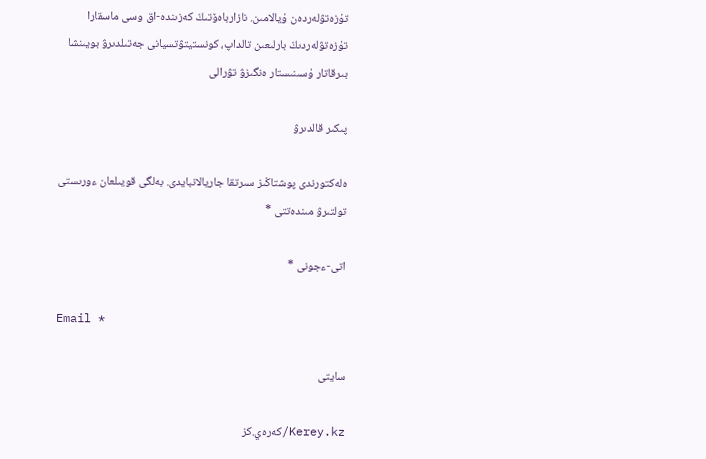تۇزەتۋلەردەن ۇيالامىن. نازارباەۆتىڭ كەزىندە-اق وسى ماسقارا تۇزەتۋلەردىڭ بارلىعىن تالداپ، كونستيتۋتسيانى جەتىلدىرۋ بويىنشا بىرقاتار ۇسىنىستار ەنگىزۋ تۋرالى

پىكىر قالدىرۋ

ەلەكتورندى پوشتاڭىز سىرتقا جاريالانبايدى. بەلگى قويىلعان ءورىستى تولتىرۋ مىندەتتى *

اتى-ءجونى *

Email *

سايتى

Kerey.kz/كەرەي.كز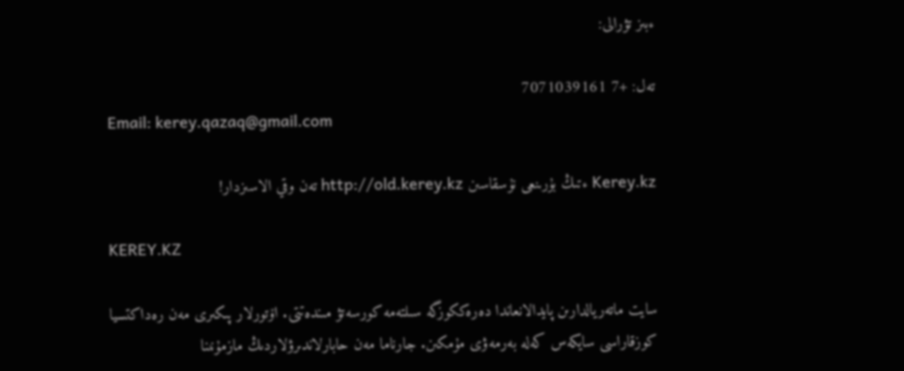ءبىز تۋرالى:

تەل: +7 7071039161
Email: kerey.qazaq@gmail.com

Kerey.kz ءتىڭ بۇرىنعى نۇسقاسىن http://old.kerey.kz تەن وقي الاسىزدار!

KEREY.KZ

سايت ماتەريالدارىن پايدالانعاندا دەرەككوزگە سىلتەمە كورسەتۋ مىندەتتى. اۆتورلار پىكىرى مەن رەداكتسيا كوزقاراسى سايكەس كەلە بەرمەۋى مۇمكىن. جارناما مەن حابارلاندىرۋلاردىڭ مازمۇنىنا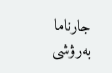جارناما بەرۋشى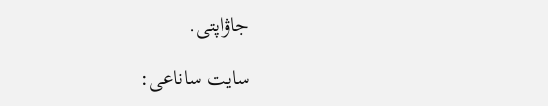جاۋاپتى.

سايت ساناعى: